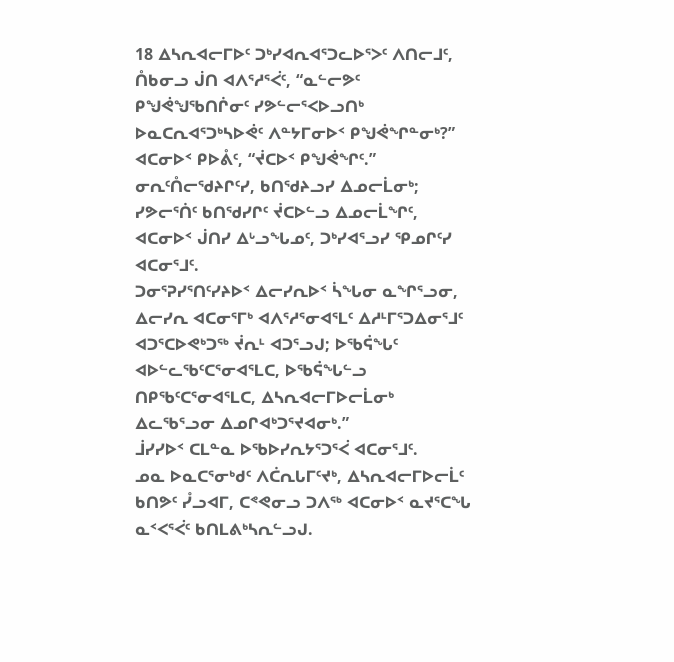18 ᐃᓴᕆᐊᓕᒥᐅᑦ ᑐᒃᓯᐊᕆᐊᕐᑐᓚᐅᕐᐳᑦ ᐱᑎᓕᒧᑦ, ᑍᑲᓂᓗ ᒎᑎ ᐊᐱᕐᓱᕐᐹᑦ, “ᓇᓪᓕᕗᑦ ᑭᖑᕚᖑᖃᑎᒌᓂᑦ ᓯᕗᓪᓕᕐᐸᐅᓗᑎᒃ ᐅᓇᑕᕆᐊᕐᑐᒃᓴᐅᕚᑦ ᐱᓐᔭᒥᓂᐅᑉ ᑭᖑᕚᖏᓐᓂᒃ?” ᐊᑕᓂᐅᑉ ᑭᐅᕔᑦ, “ᔫᑕᐅᑉ ᑭᖑᕚᖏᑦ.”
ᓂᕆᑦᑍᓕᖁᔨᒋᑦᓯ, ᑲᑎᖁᔨᓗᓯ ᐃᓄᓕᒫᓂᒃ; ᓯᕗᓕᕐᑏᑦ ᑲᑎᖁᓯᒋᑦ ᔫᑕᐅᓪᓗ ᐃᓄᓕᒫᖏᑦ, ᐊᑕᓂᐅᑉ ᒎᑎᓯ ᐃᒡᓗᖓᓄᑦ, ᑐᒃᓯᐊᕐᓗᓯ ᕿᓄᒋᑦᓯ ᐊᑕᓂᕐᒧᑦ.
ᑐᓂᕐᕈᓯᕐᑎᑦᓯᔨᐅᑉ ᐃᓕᓯᕆᐅᑉ ᓵᖓᓂ ᓇᖏᕐᓗᓂ, ᐃᓕᓯᕆ ᐊᑕᓂᕐᒥᒃ ᐊᐱᕐᓱᕐᓂᐊᕐᒪᑦ ᐃᓱᒻᒥᕐᑐᐃᓂᕐᒧᑦ ᐊᑐᕐᑕᐅᕙᒃᑐᖅ ᔫᕆᒻ ᐊᑐᕐᓗᒍ; ᐅᖃᕌᖓᑦ ᐊᐅᓪᓚᖃᑦᑕᕐᓂᐊᕐᒪᑕ, ᐅᖃᕌᖓᓪᓗ ᑎᑭᖃᑦᑕᕐᓂᐊᕐᒪᑕ, ᐃᓴᕆᐊᓕᒥᐅᓕᒫᓂᒃ ᐃᓚᖃᕐᓗᓂ ᐃᓄᒋᐊᒃᑐᕐᔪᐊᓂᒃ.”
ᒨᓯᓯᐅᑉ ᑕᒪᓐᓇ ᐅᖃᐅᓯᕆᔭᕐᑐᕐᐹ ᐊᑕᓂᕐᒧᑦ.
ᓄᓇ ᐅᓇᑕᕐᓂᒃᑯᑦ ᐱᑖᕆᒐᒥᑦᔪᒃ, ᐃᓴᕆᐊᓕᒥᐅᓕᒫᑦ ᑲᑎᕗᑦ ᓮᓗᐊᒥ, ᑕᕝᕙᓂᓗ ᑐᐱᖅ ᐊᑕᓂᐅᑉ ᓇᔪᕐᑕᖓ ᓇᑉᐸᕐᐹᑦ ᑲᑎᒪᕕᒃᓴᕆᓪᓗᒍ.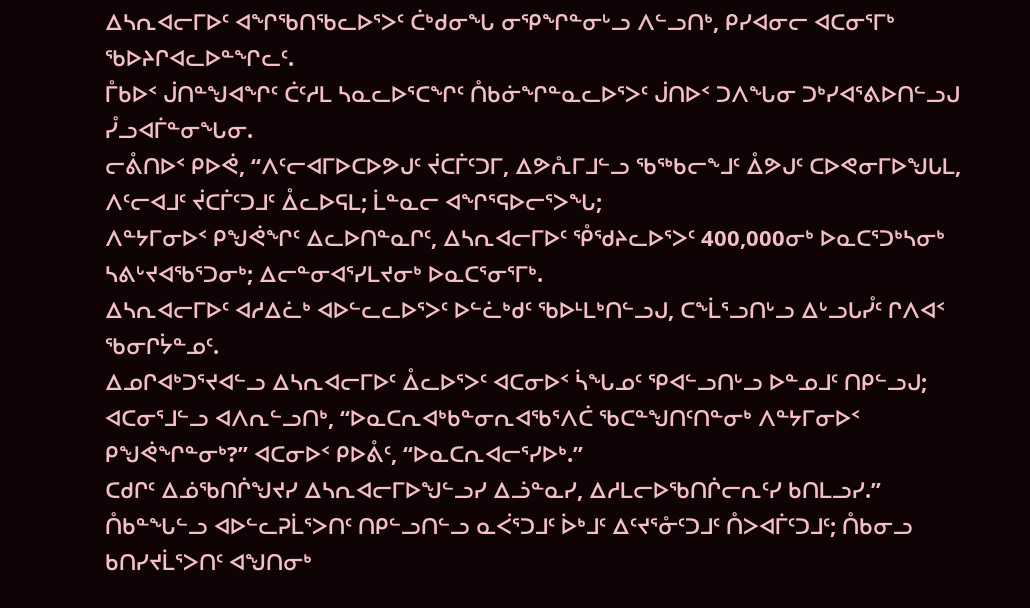ᐃᓴᕆᐊᓕᒥᐅᑦ ᐊᖏᖃᑎᖃᓚᐅᕐᐳᑦ ᑖᒃᑯᓂᖓ ᓂᕿᖏᓐᓂᒡᓗ ᐱᓪᓗᑎᒃ, ᑭᓯᐊᓂᓕ ᐊᑕᓂᕐᒥᒃ ᖃᐅᔨᒋᐊᓚᐅᓐᖏᓚᑦ.
ᒤᑲᐅᑉ ᒎᑎᓐᖑᐊᖏᑦ ᑖᑦᓱᒪ ᓴᓇᓚᐅᕐᑕᖏᑦ ᑍᑲᓃᖏᓐᓇᓚᐅᕐᐳᑦ ᒎᑎᐅᑉ ᑐᐱᖓᓂ ᑐᒃᓯᐊᕐᕕᐅᑎᓪᓗᒍ ᓮᓗᐊᒦᓐᓂᖓᓂ.
ᓕᕔᑎᐅᑉ ᑭᐅᕚ, “ᐱᑦᓕᐊᒥᐅᑕᐅᕗᒍᑦ ᔫᑕᒦᑦᑐᒥ, ᐃᕗᕅᒥᒧᓪᓗ ᖃᖅᑲᓕᖕᒧᑦ ᐂᕗᒍᑦ ᑕᐅᕙᓂᒥᐅᖑᒐᒪ, ᐱᑦᓕᐊᒧᑦ ᔫᑕᒦᑦᑐᒧᑦ ᐂᓚᐅᕋᒪ; ᒫᓐᓇᓕ ᐊᖏᕐᕋᐅᓕᕐᐳᖓ;
ᐱᓐᔭᒥᓂᐅᑉ ᑭᖑᕚᖏᑦ ᐃᓚᐅᑎᓐᓇᒋᑦ, ᐃᓴᕆᐊᓕᒥᐅᑦ ᕾᖁᔨᓚᐅᕐᐳᑦ 400,000ᓂᒃ ᐅᓇᑕᕐᑐᒃᓴᓂᒃ ᓴᕕᒡᔪᐊᖃᕐᑐᓂᒃ; ᐃᓕᓐᓂᐊᕐᓯᒪᔪᓂᒃ ᐅᓇᑕᕐᓂᕐᒥᒃ.
ᐃᓴᕆᐊᓕᒥᐅᑦ ᐊᓱᐃᓛᒃ ᐊᐅᓪᓚᓚᐅᕐᐳᑦ ᐅᓪᓛᒃᑯᑦ ᖃᐅᒻᒪᒃᑎᓪᓗᒍ, ᑕᖕᒫᕐᓗᑎᒡᓗ ᐃᒡᓗᒐᓮᑦ ᒋᐱᐊᑉ ᖃᓂᒋᔮᓐᓄᑦ.
ᐃᓄᒋᐊᒃᑐᕐᔪᐊᓪᓗ ᐃᓴᕆᐊᓕᒥᐅᑦ ᐂᓚᐅᕐᐳᑦ ᐊᑕᓂᐅᑉ ᓵᖓᓄᑦ ᕿᐊᓪᓗᑎᒡᓗ ᐅᓐᓄᒧᑦ ᑎᑭᓪᓗᒍ; ᐊᑕᓂᕐᒧᓪᓗ ᐊᐱᕆᓪᓗᑎᒃ, “ᐅᓇᑕᕆᐊᒃᑲᓐᓂᕆᐊᖃᕐᐱᑖ ᖃᑕᓐᖑᑎᑦᑎᓐᓂᒃ ᐱᓐᔭᒥᓂᐅᑉ ᑭᖑᕚᖏᓐᓂᒃ?” ᐊᑕᓂᐅᑉ ᑭᐅᕔᑦ, “ᐅᓇᑕᕆᐊᓕᕐᓯᐅᒃ.”
ᑕᑯᒋᑦ ᐃᓅᖃᑎᒌᖑᔪᓯ ᐃᓴᕆᐊᓕᒥᐅᖑᓪᓗᓯ ᐃᓘᓐᓇᓯ, ᐃᓱᒪᓕᐅᖃᑎᒌᓕᕆᑦᓯ ᑲᑎᒪᓗᓯ.”
ᑍᑲᓐᖓᓪᓗ ᐊᐅᓪᓚᕈᒫᕐᐳᑎᑦ ᑎᑭᓪᓗᑎᓪᓗ ᓇᐹᕐᑐᒧᑦ ᐆᒃᒧᑦ ᐃᑦᔪᕐᓁᑦᑐᒧᑦ ᑍᐳᐊᒦᑦᑐᒧᑦ; ᑍᑲᓂᓗ ᑲᑎᓯᔪᒫᕐᐳᑎᑦ ᐊᖑᑎᓂᒃ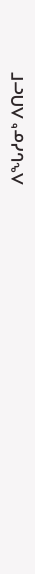ᐱᖓᓱᓂᒃ ᐱᑎᓕᒥ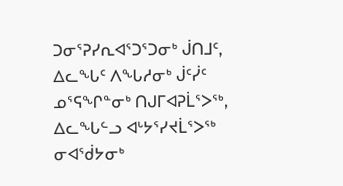ᑐᓂᕐᕈᓯᕆᐊᕐᑐᕐᑐᓂᒃ ᒎᑎᒧᑦ, ᐃᓚᖓᑦ ᐱᖓᓱᓂᒃ ᒎᑦᓰᑦ ᓄᕐᕋᖏᓐᓂᒃ ᑎᒍᒥᐊᕈᒫᕐᐳᖅ, ᐃᓚᖓᓪᓗ ᐊᒡᔭᕐᓯᔪᒫᕐᐳᖅ ᓂᐊᖂᔭᓂᒃ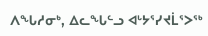ᐱᖓᓱᓂᒃ, ᐃᓚᖓᓪᓗ ᐊᒡᔭᕐᓯᔪᒫᕐᐳᖅ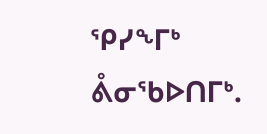ᕿᓯᖕᒥᒃ ᕔᓂᖃᐅᑎᒥᒃ.